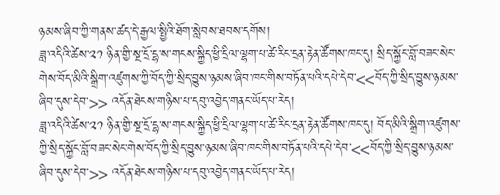ཉམས་ཞིབ་ཀྱི་གནས་ཚད་དེ་རྒྱལ་སྤྱིའི་ཐོག་སླེབས་ཐབས་དགོས།
ཟླ་འདིའི་ཚེས་༢༡ ཉིན་གྱི་སྔ་དྲོ་དྷ་ས་གངས་སྐྱིད་ཕྱི་དྲིལ་ལྷག་པ་ཚེ་རིང་དྲན་རྟེན་ཚོགས་ཁང་དུ། སྲིད་སྐྱོང་བློ་བཟང་སེང་གེས་བོད་མིའི་སྒྲིག་འཛུགས་ཀྱི་བོད་ཀྱི་སྲིད་བྱུས་ཉམས་ཞིབ་ཁང་གིས་བཏོན་པའི་དཔེ་དེབ་<<བོད་ཀྱི་སྲིད་བྱུས་ཉམས་ཞིབ་དུས་དེབ་>> འདོན་ཐེངས་གཉིས་པ་དབུ་འབྱེད་གནང་ཡོད་པ་རེད།
ཟླ་འདིའི་ཚེས་༢༡ ཉིན་གྱི་སྔ་དྲོ་དྷ་ས་གངས་སྐྱིད་ཕྱི་དྲིལ་ལྷག་པ་ཚེ་རིང་དྲན་རྟེན་ཚོགས་ཁང་དུ། བོད་མིའི་སྒྲིག་འཛུགས་ཀྱི་སྲིད་སྐྱོང་བློ་བཟང་སེང་གེས་བོད་ཀྱི་སྲིད་བྱུས་ཉམས་ཞིབ་ཁང་གིས་བཏོན་པའི་དཔེ་དེབ་<<བོད་ཀྱི་སྲིད་བྱུས་ཉམས་ཞིབ་དུས་དེབ་>> འདོན་ཐེངས་གཉིས་པ་དབུ་འབྱེད་གནང་ཡོད་པ་རེད།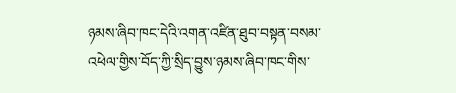ཉམས་ཞིབ་ཁང་དེའི་འགན་འཛིན་ཐུབ་བསྟན་བསམ་འཕེལ་གྱིས་བོད་ཀྱི་སྲིད་བྱུས་ཉམས་ཞིབ་ཁང་གིས་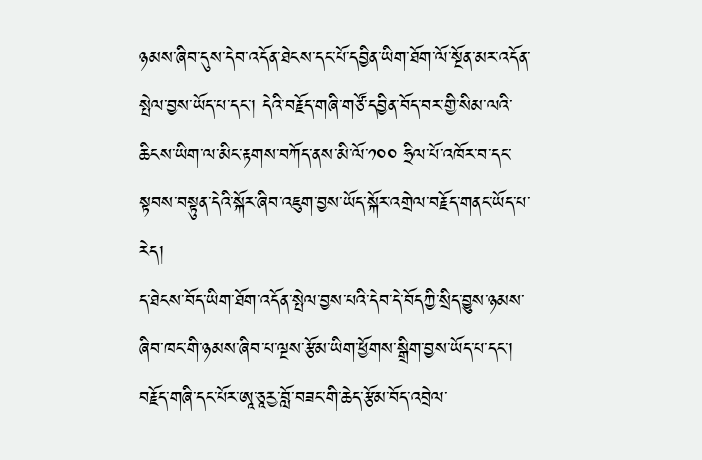ཉམས་ཞིབ་དུས་དེབ་འདོན་ཐེངས་དང་པོ་དབྱིན་ཡིག་ཐོག་ལོ་སྔོན་མར་འདོན་སྤེལ་བྱས་ཡོད་པ་དང་། དེའི་བརྗོད་གཞི་གཙོ་དབྱིན་བོད་བར་གྱི་སིམ་ལའི་ཆིངས་ཡིག་ལ་མིང་རྟགས་བཀོད་ནས་མི་ལོ་༡༠༠ ཧྲིལ་པོ་འཁོར་བ་དང་སྟབས་བསྟུན་དེའི་སྐོར་ཞིབ་འཇུག་བྱས་ཡོད་སྐོར་འགྲེལ་བརྗོད་གནང་ཡོད་པ་རེད།
ད་ཐེངས་བོད་ཡིག་ཐོག་འདོན་སྤེལ་བྱས་པའི་དེབ་དེ་བོདཀྱི་སྲིད་བྱུས་ཉམས་ཞིབ་ཁང་གི་ཉམས་ཞིབ་པ་ལྔས་རྩོམ་ཡིག་ཕྱོགས་སྒྲིག་བྱས་ཡོད་པ་དང་། བརྗོད་གཞི་དང་པོར་ཨཱ་ཅཱརྱ་བློ་བཟང་གི་ཆེད་རྩོམ་བོད་འབྲེལ་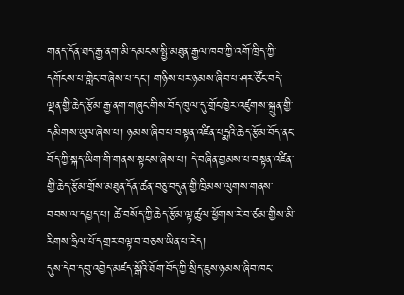གནད་དོན་ཐད་རྒྱ་ནག་མི་དམངས་སྤྱི་མཐུན་རྒྱལ་ཁབ་ཀྱི་འགོ་ཁྲིད་ཀྱི་དགོངས་པ་གླེང་བ་ཞེས་པ་དང་། གཉིས་པར་ཉམས་ཞིབ་པ་ཤར་ཙོང་བདེ་ལྡན་གྱི་ཆེད་རྩོམ་རྒྱ་ནག་གཞུང་གིས་བོད་ཁུལ་དུ་གྲོང་ཁྱེར་འཛུགས་སྐྲུན་གྱི་དམིགས་ཡུལ་ཞེས་པ། ཉམས་ཞིབ་པ་བསྟན་འཛིན་པདྨའི་ཆེད་རྩོམ་བོད་ནང་བོད་ཀྱི་སྐད་ཡིག་གི་གནས་སྟངས་ཞེས་པ། དེ་བཞིན་བྱམས་པ་བསྟན་འཛིན་གྱི་ཆེད་རྩོམ་གྲོས་མཐུན་དོན་ཚན་བཅུ་བདུན་གྱི་ཁྲིམས་ལུགས་གནས་བབས་ལ་དཔྱད་པ། ཚེ་བསོད་ཀྱི་ཆེད་རྩོམ་ལྟ་ཚུལ་ཕྱོགས་རེ་བ་ཙམ་གྱིས་མི་རིགས་ཧྲིལ་པོ་དགྲར་བལྟ་བ་བཅས་ཡིན་པ་རེད།
དུས་དེབ་དབུ་འབྱེད་མཛད་སྒོའི་ཐོག་བོད་ཀྱི་སྲིད་ཇུས་ཉམས་ཞིབ་ཁང་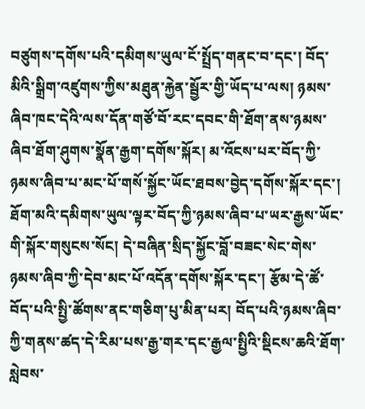བཙུགས་དགོས་པའི་དམིགས་ཡུལ་ངོ་སྤྲོད་གནང་བ་དང་། བོད་མིའི་སྒྲིག་འཛུགས་ཀྱིས་མཐུན་རྐྱེན་སྦྱོར་གྱི་ཡོད་པ་ལས། ཉམས་ཞིབ་ཁང་དེའི་ལས་དོན་གཙོ་བོ་རང་དབང་གི་ཐོག་ནས་ཉམས་ཞིབ་ཐོག་ཤུགས་སྣོན་རྒྱག་དགོས་སྐོར། མ་འོངས་པར་བོད་ཀྱི་ཉམས་ཞིབ་པ་མང་པོ་གསོ་སྐྱོང་ཡོང་ཐབས་བྱེད་དགོས་སྐོར་དང་། ཐོག་མའི་དམིགས་ཡུལ་ལྟར་བོད་ཀྱི་ཉམས་ཞིབ་པ་ཡར་རྒྱས་ཡོང་གི་སྐོར་གསུངས་སོང། དེ་བཞིན་སྲིད་སྐྱོང་བློ་བཟང་སེང་གེས་ཉམས་ཞིབ་ཀྱི་དེབ་མང་པོ་འདོན་དགོས་སྐོར་དང་། རྩོམ་དེ་ཚོ་བོད་པའི་སྤྱི་ཚོགས་ནང་གཅིག་པུ་མིན་པར། བོད་པའི་ཉམས་ཞིབ་ཀྱི་གནས་ཚད་དེ་རིམ་པས་རྒྱ་གར་དང་རྒྱལ་སྤྱིའི་སྡིངས་ཆའི་ཐོག་སླེབས་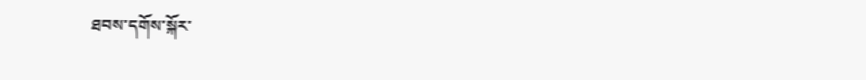ཐབས་དགོས་སྐོར་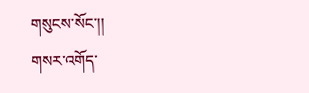གསུངས་སོང་།།
གསར་འགོད་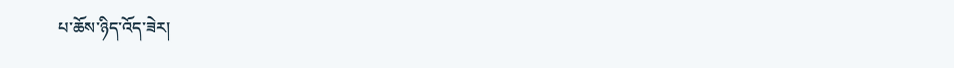པ་ཆོས་ཉིད་འོད་ཟེར།